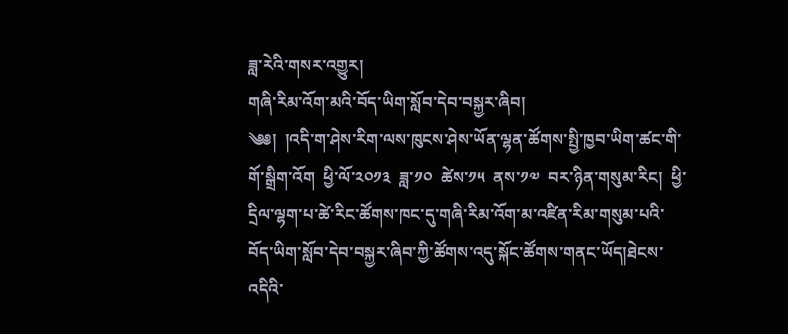ཟླ་རེའི་གསར་འགྱུར།
གཞི་རིམ་འོག་མའི་བོད་ཡིག་སློབ་དེབ་བསྐྱར་ཞིབ།
༄༅།  །འདི་ག་ཤེས་རིག་ལས་ཁུངས་ཤེས་ཡོན་ལྷན་ཚོགས་སྤྱི་ཁྱབ་ཡིག་ཚང་གི་གོ་སྒྲིག་འོག  ཕྱི་ལོ་༢༠༡༣  ཟླ་༡༠  ཚེས་༡༥  ནས་༡༧  བར་ཉིན་གསུམ་རིང།  ཕྱི་དྲིལ་ལྷག་པ་ཚེ་རིང་ཚོགས་ཁང་དུ་གཞི་རིམ་འོག་མ་འཛིན་རིམ་གསུམ་པའི་བོད་ཡིག་སློབ་དེབ་བསྐྱར་ཞིབ་ཀྱི་ཚོགས་འདུ་སྐོང་ཚོགས་གནང་ཡོད།ཐེངས་འདིའི་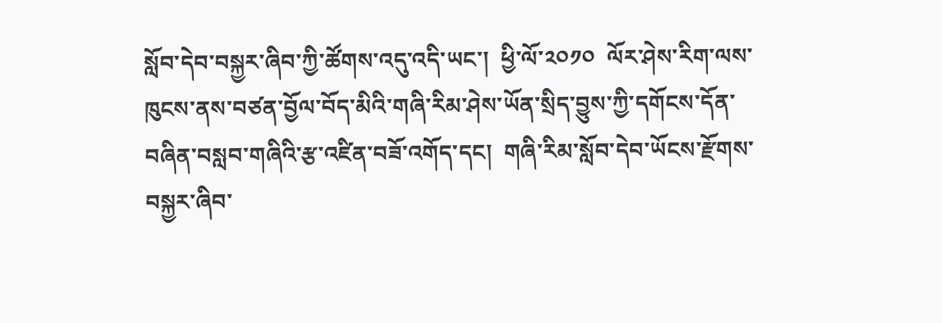སློབ་དེབ་བསྐྱར་ཞིབ་ཀྱི་ཚོགས་འདུ་འདི་ཡང་།  ཕྱི་ལོ་༢༠༡༠  ལོར་ཤེས་རིག་ལས་ཁུངས་ནས་བཙན་བྱོལ་བོད་མིའི་གཞི་རིམ་ཤེས་ཡོན་སྲིད་བྱུས་ཀྱི་དགོངས་དོན་བཞིན་བསླབ་གཞིའི་རྩ་འཛིན་བཟོ་འགོད་དང།  གཞི་རིམ་སློབ་དེབ་ཡོངས་རྫོགས་བསྐྱར་ཞིབ་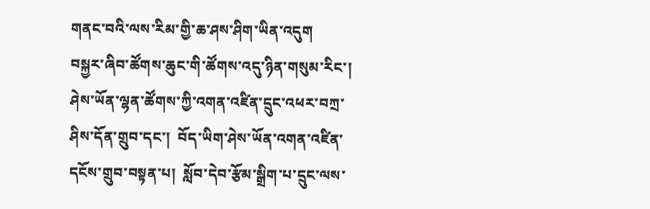གནང་བའི་ལས་རིམ་གྱི་ཆ་ཤས་ཤིག་ཡིན་འདུག
བསྐྱར་ཞིབ་ཚོགས་ཆུང་གི་ཚོགས་འདུ་ཉིན་གསུམ་རིང་། ཤེས་ཡོན་ལྷན་ཚོགས་ཀྱི་འགན་འཛིན་དྲུང་འཕར་བཀྲ་ཤིས་དོན་གྲུབ་དང་།  བོད་ཡིག་ཤེས་ཡོན་འགན་འཛིན་དངོས་གྲུབ་བསྟན་པ།  སློབ་དེབ་རྩོམ་སྒྲིག་པ་དྲུང་ལས་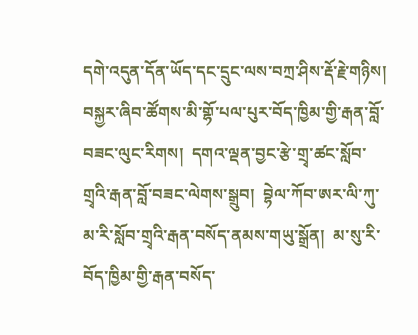དགེ་འདུན་དོན་ཡོད་དང་དྲུང་ལས་བཀྲ་ཤིས་རྡོ་རྗེ་གཉིས།  བསྐྱར་ཞིབ་ཚོགས་མི་གྷོ་པལ་པུར་བོད་ཁྱིམ་གྱི་རྒན་བློ་བཟང་ལུང་རིགས།  དགའ་ལྡན་བྱང་རྩེ་གྲྭ་ཚང་སློབ་གྲྭའི་རྒན་བློ་བཟང་ལེགས་སྒྲུབ།  བྷེལ་ཀོབ་ཨར་ལི་ཀུ་མ་རི་སློབ་གྲྭའི་རྒན་བསོད་ནམས་གཡུ་སྒྲོན།  མ་སུ་རི་བོད་ཁྱིམ་གྱི་རྒན་བསོད་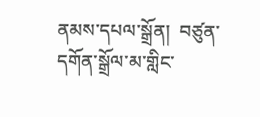ནམས་དཔལ་སྒྲོན།  བཙུན་དགོན་སྒྲོལ་མ་གླིང་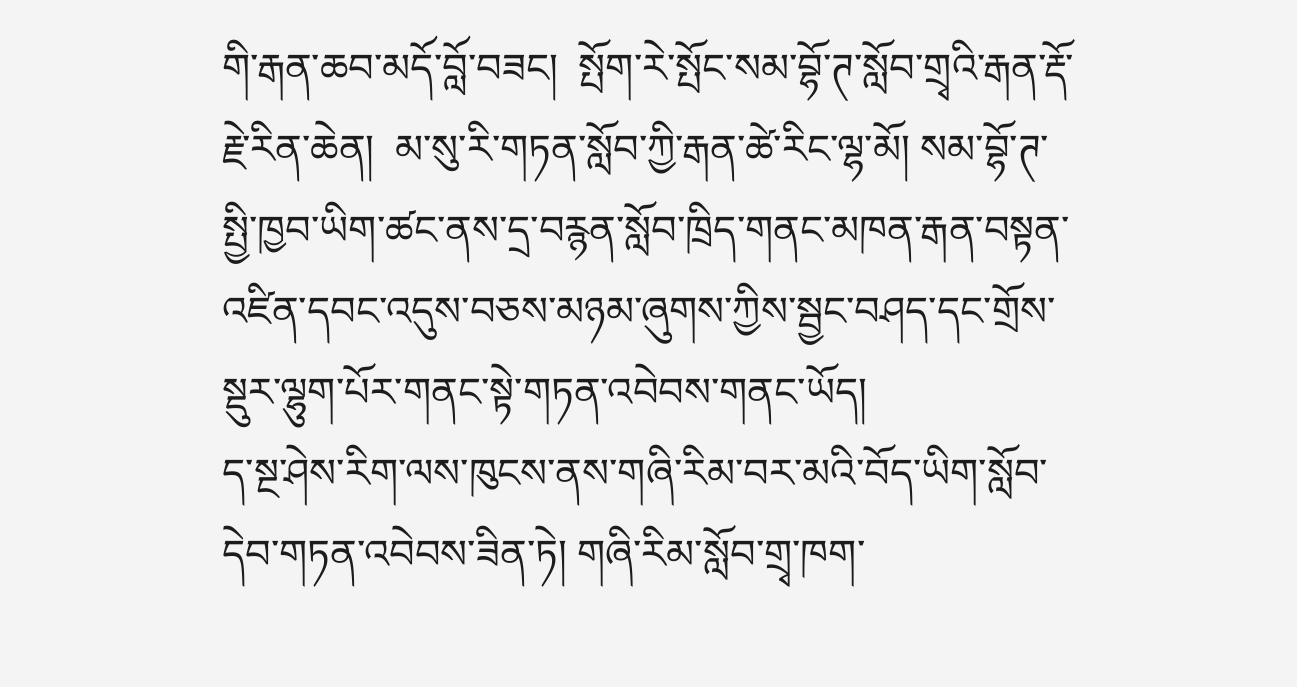གི་རྒན་ཆབ་མདོ་བློ་བཟང།  སྤོག་རེ་སྤོང་སམ་བྷོ་ཊ་སློབ་གྲྭའི་རྒན་རྡོ་རྗེ་རིན་ཆེན།  མ་སུ་རི་གཏན་སློབ་ཀྱི་རྒན་ཚེ་རིང་ལྷ་མོ། སམ་བྷོ་ཊ་སྤྱི་ཁྱབ་ཡིག་ཚང་ནས་དྲ་བརྙན་སློབ་ཁྲིད་གནང་མཁན་རྒན་བསྟན་འཛིན་དབང་འདུས་བཅས་མཉམ་ཞུགས་ཀྱིས་སྦྱང་བཤད་དང་གྲོས་སྡུར་ལྷུག་པོར་གནང་སྟེ་གཏན་འབེབས་གནང་ཡོད།
ད་སྔ་ཤེས་རིག་ལས་ཁུངས་ནས་གཞི་རིམ་བར་མའི་བོད་ཡིག་སློབ་དེབ་གཏན་འབེབས་ཟིན་ཏེ། གཞི་རིམ་སློབ་གྲྭ་ཁག་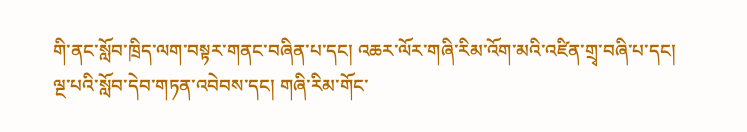གི་ནང་སློབ་ཁྲིད་ལག་བསྟར་གནང་བཞིན་པ་དང། འཆར་ལོར་གཞི་རིམ་འོག་མའི་འཛིན་གྲྭ་བཞི་པ་དང། ལྔ་པའི་སློབ་དེབ་གཏན་འབེབས་དང། གཞི་རིམ་གོང་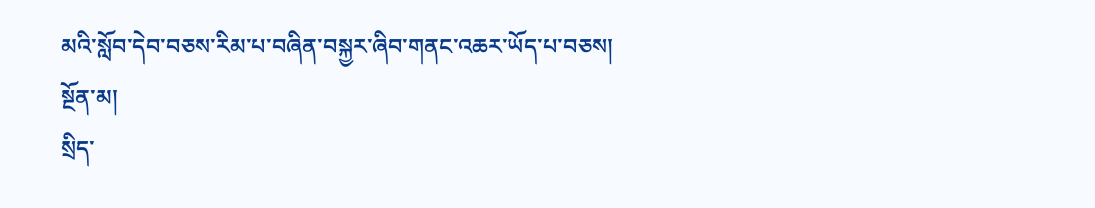མའི་སློབ་དེབ་བཅས་རིམ་པ་བཞིན་བསྐྱར་ཞིབ་གནང་འཆར་ཡོད་པ་བཅས།
སྔོན་མ།
སྲིད་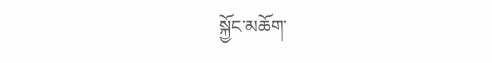སྐྱོང་མཆོག་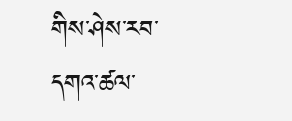གིས་ཤེས་རབ་དགའ་ཚལ་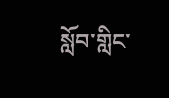སློབ་གླིང་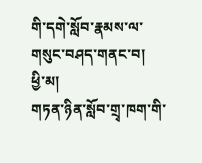གི་དགེ་སློབ་རྣམས་ལ་གསུང་བཤད་གནང་བ།
ཕྱི་མ།
གཏན་ཉིན་སློབ་གྲྭ་ཁག་གི་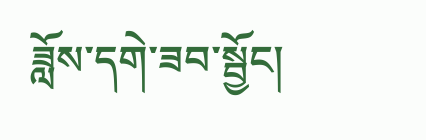ཟློས་དགེ་ཟབ་སྦྱོང།